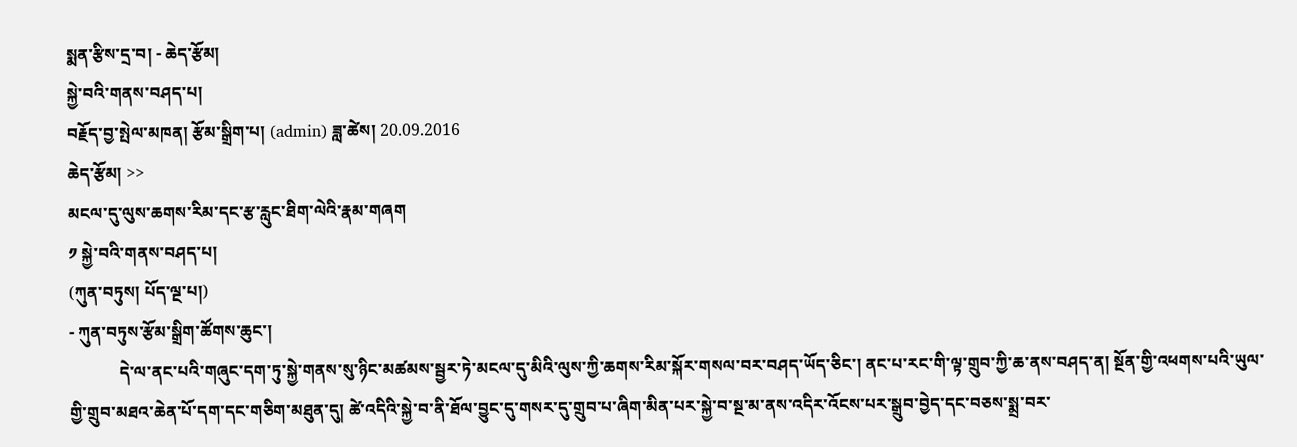སྨན་རྩིས་དྲ་བ། - ཆེད་རྩོམ།
སྐྱེ་བའི་གནས་བཤད་པ།
བརྗོད་བྱ་སྤེལ་མཁན། རྩོམ་སྒྲིག་པ། (admin) ཟླ་ཚེས། 20.09.2016
ཆེད་རྩོམ། >>
མངལ་དུ་ལུས་ཆགས་རིམ་དང་རྩ་རླུང་ཐིག་ལེའི་རྣམ་གཞག
༡ སྐྱེ་བའི་གནས་བཤད་པ།
(ཀུན་བཏུས། པོད་ལྔ་པ།)
- ཀུན་བཏུས་རྩོམ་སྒྲིག་ཚོགས་ཆུང་།
            དེ་ལ་ནང་པའི་གཞུང་དག་ཏུ་སྐྱེ་གནས་སུ་ཉིང་མཚམས་སྦྱར་ཏེ་མངལ་དུ་མིའི་ལུས་ཀྱི་ཆགས་རིམ་སྐོར་གསལ་བར་བཤད་ཡོད་ཅིང་། ནང་པ་རང་གི་ལྟ་གྲུབ་ཀྱི་ཆ་ནས་བཤད་ན། སྔོན་གྱི་འཕགས་པའི་ཡུལ་གྱི་གྲུབ་མཐའ་ཆེན་པོ་དག་དང་གཅིག་མཐུན་དུ། ཚེ་འདིའི་སྐྱེ་བ་ནི་ཐོལ་བྱུང་དུ་གསར་དུ་གྲུབ་པ་ཞིག་མིན་པར་སྐྱེ་བ་སྔ་མ་ནས་འདིར་འོངས་པར་སྒྲུབ་བྱེད་དང་བཅས་སྨྲ་བར་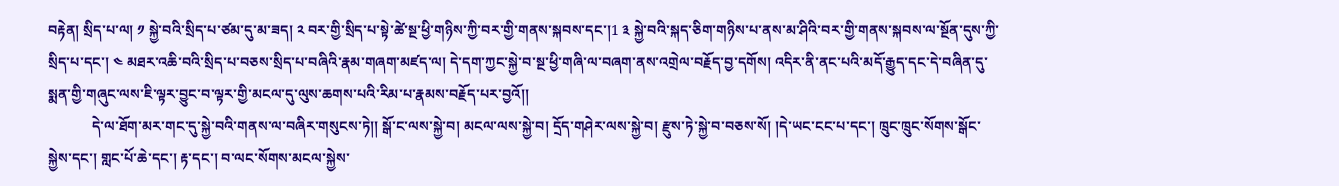བརྟེན། སྲིད་པ་ལ། ༡ སྐྱེ་བའི་སྲིད་པ་ཙམ་དུ་མ་ཟད། ༢ བར་གྱི་སྲིད་པ་སྟེ་ཚེ་སྔ་ཕྱི་གཉིས་ཀྱི་བར་གྱི་གནས་སྐབས་དང་།1 ༣ སྐྱེ་བའི་སྐད་ཅིག་གཉིས་པ་ནས་མ་ཤིའི་བར་གྱི་གནས་སྐབས་ལ་སྔོན་དུས་ཀྱི་སྲིད་པ་དང་། ༤ མཐར་འཆི་བའི་སྲིད་པ་བཅས་སྲིད་པ་བཞིའི་རྣམ་གཞག་མཛད་ལ། དེ་དག་ཀྱང་སྐྱེ་བ་སྔ་ཕྱི་གཞི་ལ་བཞག་ནས་འགྲེལ་བརྗོད་བྱ་དགོས། འདིར་ནི་ནང་པའི་མདོ་རྒྱུད་དང་དེ་བཞིན་དུ་སྨན་གྱི་གཞུང་ལས་ཇི་ལྟར་བྱུང་བ་ལྟར་གྱི་མངལ་དུ་ལུས་ཆགས་པའི་རིམ་པ་རྣམས་བརྗོད་པར་བྱའོ།།
            དེ་ལ་ཐོག་མར་གང་དུ་སྐྱེ་བའི་གནས་ལ་བཞིར་གསུངས་ཏེ།། སྒོ་ང་ལས་སྐྱེ་བ། མངལ་ལས་སྐྱེ་བ། དྲོད་གཤེར་ལས་སྐྱེ་བ། རྫུས་ཏེ་སྐྱེ་བ་བཅས་སོ། །དེ་ཡང་ངང་པ་དང་། ཁྲུང་ཁྲུང་སོགས་སྒོང་སྐྱེས་དང་། གླང་པོ་ཆེ་དང་། རྟ་དང་། བ་ལང་སོགས་མངལ་སྐྱེས་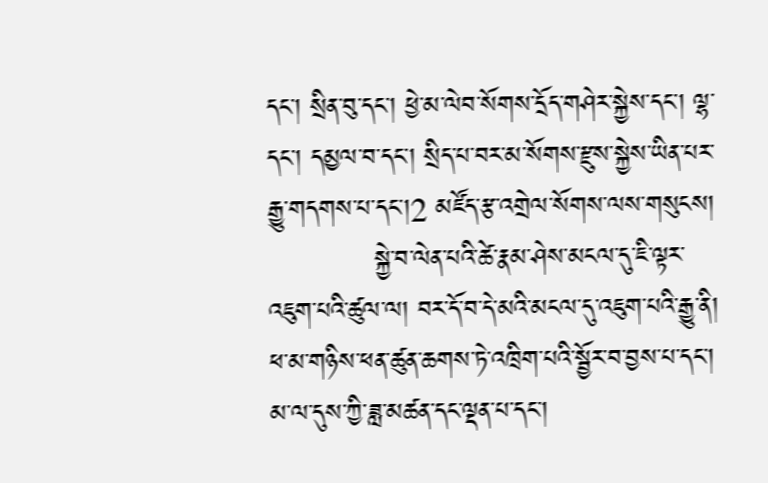དང་། སྲིན་བུ་དང་། ཕྱེ་མ་ལེབ་སོགས་དྲོད་གཤེར་སྐྱེས་དང་། ལྷ་དང་། དམྱལ་བ་དང་། སྲིད་པ་བར་མ་སོགས་རྫུས་སྐྱེས་ཡིན་པར་རྒྱུ་གདགས་པ་དང་།2 མཛོད་རྩ་འགྲེལ་སོགས་ལས་གསུངས།
            སྐྱེ་བ་ལེན་པའི་ཚེ་རྣམ་ཤེས་མངལ་དུ་ཇི་ལྟར་འཇུག་པའི་ཚུལ་ལ། བར་དོ་བ་དེ་མའི་མངལ་དུ་འཇུག་པའི་རྒྱུ་ནི། ཕ་མ་གཉིས་ཕན་ཚུན་ཆགས་ཏེ་འཁྲིག་པའི་སྦྱོར་བ་བྱས་པ་དང་། མ་ལ་དུས་ཀྱི་ཟླ་མཚན་དང་ལྡན་པ་དང་།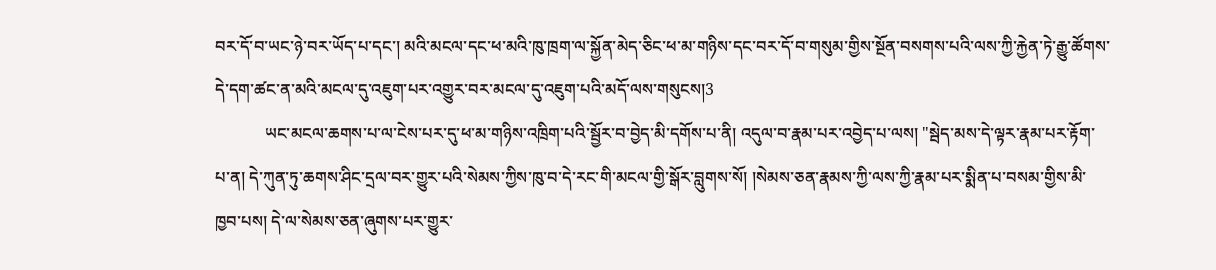བར་དོ་བ་ཡང་ཉེ་བར་ཡོད་པ་དང་། མའི་མངལ་དང་ཕ་མའི་ཁུ་ཁྲག་ལ་སྐྱོན་མེད་ཅིང་ཕ་མ་གཉིས་དང་བར་དོ་བ་གསུམ་གྱིས་སྔོན་བསགས་པའི་ལས་ཀྱི་རྐྱེན་ཏེ་རྒྱུ་ཚོགས་དེ་དག་ཚང་ན་མའི་མངལ་དུ་འཇུག་པར་འགྱུར་བར་མངལ་དུ་འཇུག་པའི་མདོ་ལས་གསུངས།3
            ཡང་མངལ་ཆགས་པ་ལ་ངེས་པར་དུ་ཕ་མ་གཉིས་འཁྲིག་པའི་སྦྱོར་བ་བྱེད་མི་དགོས་པ་ནི། འདུལ་བ་རྣམ་པར་འབྱེད་པ་ལས། "སྦེད་མས་དེ་ལྟར་རྣམ་པར་རྟོག་པ་ན། དེ་ཀུན་ཏུ་ཆགས་ཤིང་དྲལ་བར་གྱུར་པའི་སེམས་ཀྱིས་ཁུ་བ་དེ་རང་གི་མངལ་གྱི་སྒོར་བླུགས་སོ། །སེམས་ཅན་རྣམས་ཀྱི་ལས་ཀྱི་རྣམ་པར་སྨིན་པ་བསམ་གྱིས་མི་ཁྱབ་པས། དེ་ལ་སེམས་ཅན་ཞུགས་པར་གྱུར་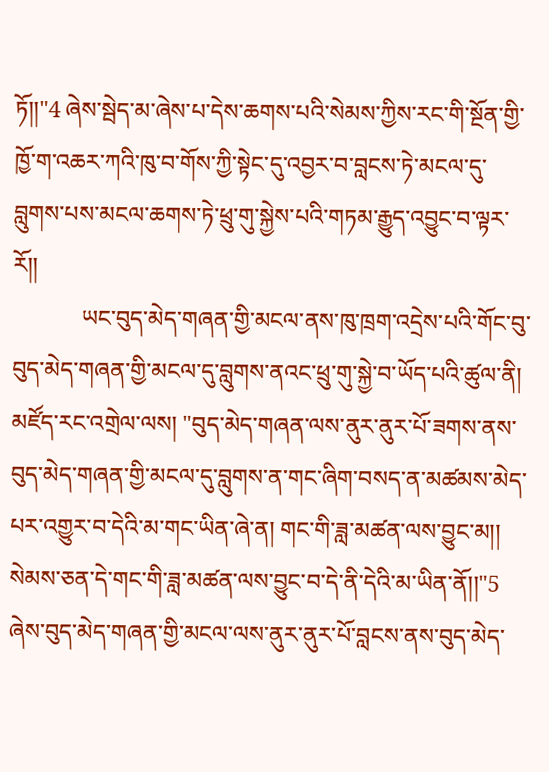ཏོ།།"4 ཞེས་སྦེད་མ་ཞེས་པ་དེས་ཆགས་པའི་སེམས་ཀྱིས་རང་གི་སྔོན་གྱི་ཁྱོ་ག་འཆར་ཀའི་ཁུ་བ་གོས་ཀྱི་སྟེང་དུ་འབྱར་བ་བླངས་ཏེ་མངལ་དུ་བླུགས་པས་མངལ་ཆགས་ཏེ་ཕྲུ་གུ་སྐྱེས་པའི་གཏམ་རྒྱུད་འབྱུང་བ་ལྟར་རོ།།
            ཡང་བུད་མེད་གཞན་གྱི་མངལ་ནས་ཁུ་ཁྲག་འདྲེས་པའི་གོང་བུ་བུད་མེད་གཞན་གྱི་མངལ་དུ་བླུགས་ནའང་ཕྲུ་གུ་སྐྱེ་བ་ཡོད་པའི་ཚུལ་ནི། མཛོད་རང་འགྲེལ་ལས། "བུད་མེད་གཞན་ལས་ནུར་ནུར་པོ་ཟགས་ནས་བུད་མེད་གཞན་གྱི་མངལ་དུ་བླུགས་ན་གང་ཞིག་བསད་ན་མཚམས་མེད་པར་འགྱུར་བ་དེའི་མ་གང་ཡིན་ཞེ་ན། གང་གི་ཟླ་མཚན་ལས་བྱུང་མ།། སེམས་ཅན་དེ་གང་གི་ཟླ་མཚན་ལས་བྱུང་བ་དེ་ནི་དེའི་མ་ཡིན་ནོ།།"5 ཞེས་བུད་མེད་གཞན་གྱི་མངལ་ལས་ནུར་ནུར་པོ་བླངས་ནས་བུད་མེད་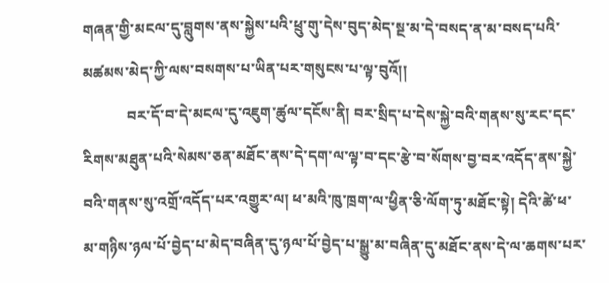གཞན་གྱི་མངལ་དུ་བླུགས་ནས་སྐྱེས་པའི་ཕྲུ་གུ་དེས་བུད་མེད་སྔ་མ་དེ་བསད་ན་མ་བསད་པའི་མཚམས་མེད་ཀྱི་ལས་བསགས་པ་ཡིན་པར་གསུངས་པ་ལྟ་བུའོ།།
            བར་དོ་བ་དེ་མངལ་དུ་འཇུག་ཚུལ་དངོས་ནི། བར་སྲིད་པ་དེས་སྐྱེ་བའི་གནས་སུ་རང་དང་རིགས་མཐུན་པའི་སེམས་ཅན་མཐོང་ནས་དེ་དག་ལ་ལྟ་བ་དང་རྩེ་བ་སོགས་བྱ་བར་འདོད་ནས་སྐྱེ་བའི་གནས་སུ་འགྲོ་འདོད་པར་འགྱུར་ལ། ཕ་མའི་ཁུ་ཁྲག་ལ་ཕྱིན་ཅི་ལོག་ཏུ་མཐོང་སྟེ། དེའི་ཚེ་ཕ་མ་གཉིས་ཉལ་པོ་བྱེད་པ་མེད་བཞིན་དུ་ཉལ་པོ་བྱེད་པ་སྒྱུ་མ་བཞིན་དུ་མཐོང་ནས་དེ་ལ་ཆགས་པར་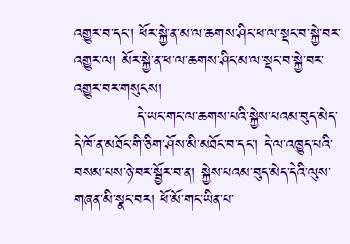འགྱུར་བ་དང་། ཕོར་སྐྱེ་ན་མ་ལ་ཆགས་ཤིང་ཕ་ལ་སྡང་བ་སྐྱེ་བར་འགྱུར་ལ། མོར་སྐྱེ་ན་ཕ་ལ་ཆགས་ཤིང་མ་ལ་སྡང་བ་སྐྱེ་བར་འགྱུར་བར་གསུངས།
            དེ་ཡང་གང་ལ་ཆགས་པའི་སྐྱེས་པའམ་བུད་མེད་དེ་ཁོ་ན་མཐོང་གི་ཅིག་ཤོས་མི་མཐོང་བ་དང་། དེ་ལ་འཁྱུད་པའི་བསམ་པས་ཉེ་བར་སྦྱོར་བ་ན། སྐྱེས་པའམ་བུད་མེད་དེའི་ལུས་གཞན་མི་སྣང་བར། ཕོ་མོ་གང་ཡིན་པ་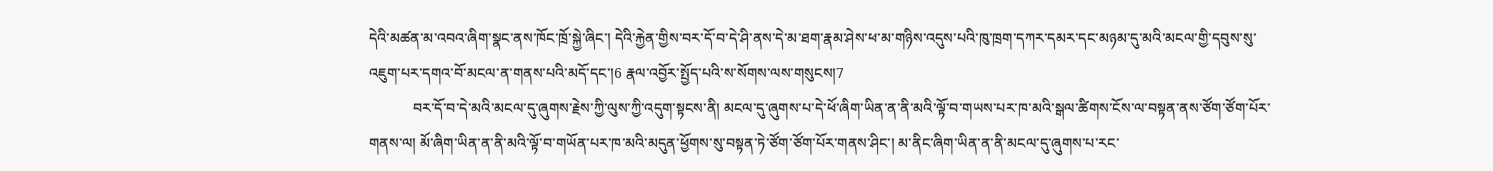དེའི་མཚན་མ་འབའ་ཞིག་སྣང་ནས་ཁོང་ཁྲོ་སྐྱེ་ཞིང་། དེའི་རྐྱེན་གྱིས་བར་དོ་བ་དེ་ཤི་ནས་དེ་མ་ཐག་རྣམ་ཤེས་ཕ་མ་གཉིས་འདུས་པའི་ཁུ་ཁྲག་དཀར་དམར་དང་མཉམ་དུ་མའི་མངལ་གྱི་དབུས་སུ་འཇུག་པར་དགའ་བོ་མངལ་ན་གནས་པའི་མདོ་དང་།6 རྣལ་འབྱོར་སྤྱོད་པའི་ས་སོགས་ལས་གསུངས།7
            བར་དོ་བ་དེ་མའི་མངལ་དུ་ཞུགས་རྗེས་ཀྱི་ལུས་ཀྱི་འདུག་སྟངས་ནི། མངལ་དུ་ཞུགས་པ་དེ་ཕོ་ཞིག་ཡིན་ན་ནི་མའི་ལྟོ་བ་གཡས་པར་ཁ་མའི་སྒལ་ཚིགས་ངོས་ལ་བསྟན་ནས་ཙོག་ཙོག་པོར་གནས་ལ། མོ་ཞིག་ཡིན་ན་ནི་མའི་ལྟོ་བ་གཡོན་པར་ཁ་མའི་མདུན་ཕྱོགས་སུ་བསྟན་ཏེ་ཙོག་ཙོག་པོར་གནས་ཤིང་། མ་ནིང་ཞིག་ཡིན་ན་ནི་མངལ་དུ་ཞུགས་པ་རང་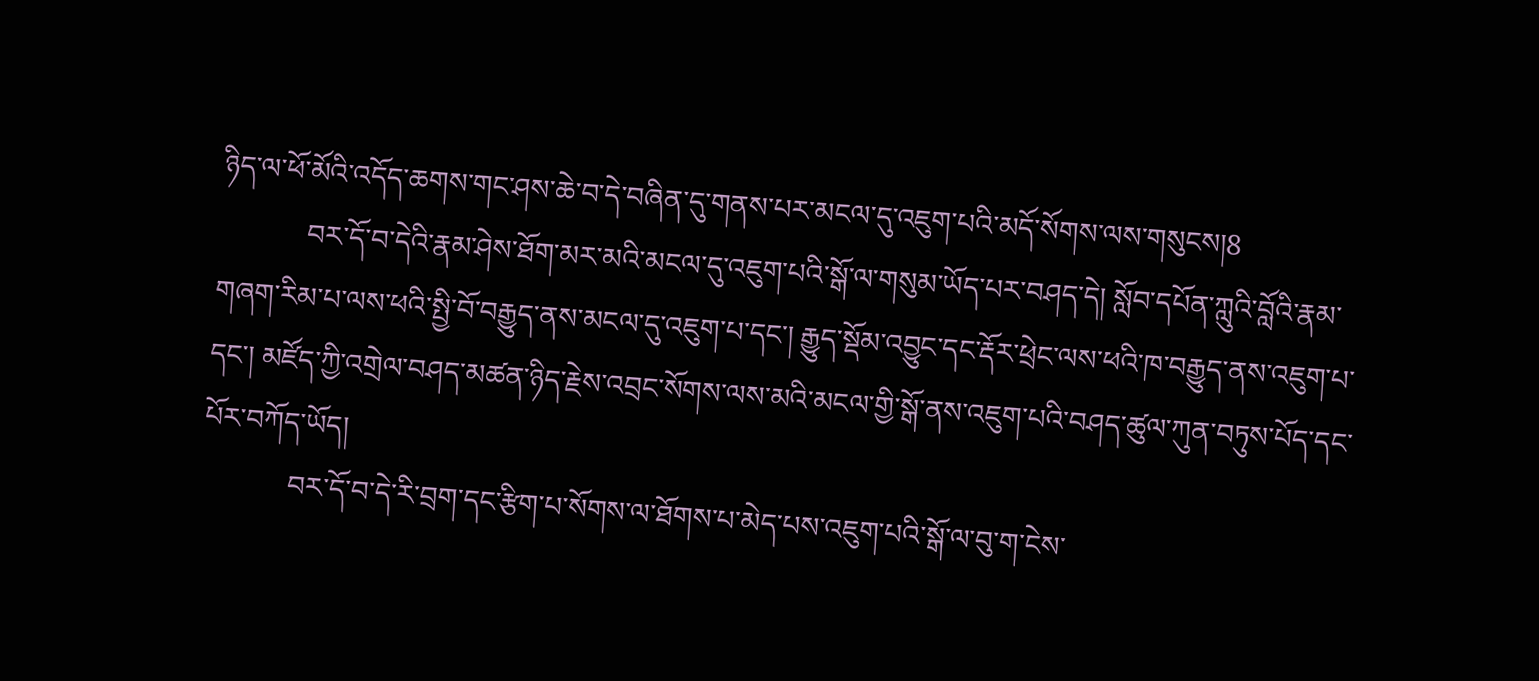ཉིད་ལ་ཕོ་མོའི་འདོད་ཆགས་གང་ཤས་ཆེ་བ་དེ་བཞིན་དུ་གནས་པར་མངལ་དུ་འཇུག་པའི་མདོ་སོགས་ལས་གསུངས།8
            བར་དོ་བ་དེའི་རྣམ་ཤེས་ཐོག་མར་མའི་མངལ་དུ་འཇུག་པའི་སྒོ་ལ་གསུམ་ཡོད་པར་བཤད་དེ། སློབ་དཔོན་ཀླུའི་བློའི་རྣམ་གཞག་རིམ་པ་ལས་ཕའི་སྤྱི་བོ་བརྒྱུད་ནས་མངལ་དུ་འཇུག་པ་དང་། རྒྱུད་སྡོམ་འབྱུང་དང་རྡོར་ཕྲེང་ལས་ཕའི་ཁ་བརྒྱུད་ནས་འཇུག་པ་དང་། མཛོད་ཀྱི་འགྲེལ་བཤད་མཚན་ཉིད་རྗེས་འབྲང་སོགས་ལས་མའི་མངལ་གྱི་སྒོ་ནས་འཇུག་པའི་བཤད་ཚུལ་ཀུན་བཏུས་པོད་དང་པོར་བཀོད་ཡོད།
            བར་དོ་བ་དེ་རི་བྲག་དང་རྩིག་པ་སོགས་ལ་ཐོགས་པ་མེད་པས་འཇུག་པའི་སྒོ་ལ་བུ་ག་ངེས་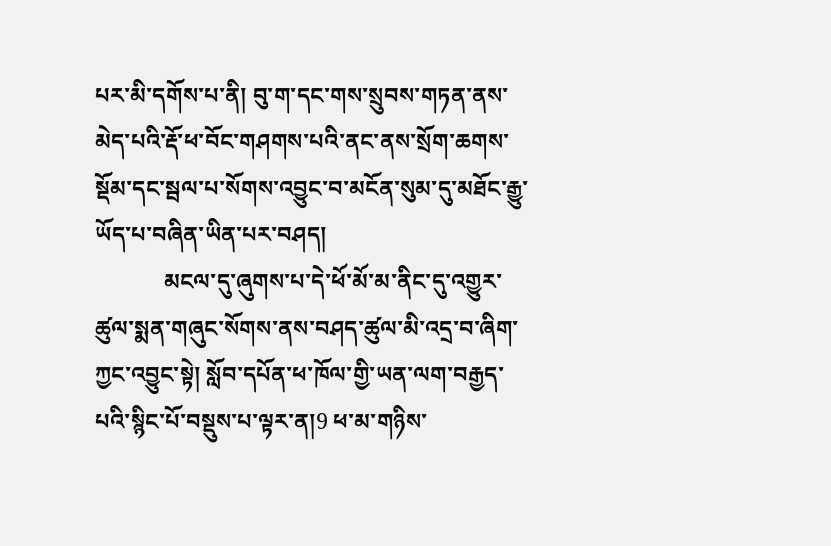པར་མི་དགོས་པ་ནི། བུ་ག་དང་གས་སྲུབས་གཏན་ནས་མེད་པའི་རྡོ་ཕ་བོང་གཤགས་པའི་ནང་ནས་སྲོག་ཆགས་སྡོམ་དང་སྦལ་པ་སོགས་འབྱུང་བ་མངོན་སུམ་དུ་མཐོང་རྒྱུ་ཡོད་པ་བཞིན་ཡིན་པར་བཤད།
            མངལ་དུ་ཞུགས་པ་དེ་ཕོ་མོ་མ་ནིང་དུ་འགྱུར་ཚུལ་སྨན་གཞུང་སོགས་ནས་བཤད་ཚུལ་མི་འདྲ་བ་ཞིག་ཀྱང་འབྱུང་སྟེ། སློབ་དཔོན་ཕ་ཁོལ་གྱི་ཡན་ལག་བརྒྱད་པའི་སྙིང་པོ་བསྡུས་པ་ལྟར་ན།9 ཕ་མ་གཉིས་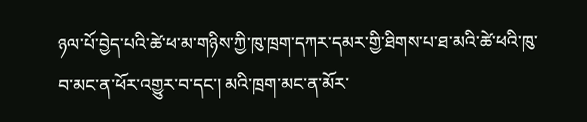ཉལ་པོ་བྱེད་པའི་ཚེ་ཕ་མ་གཉིས་ཀྱི་ཁུ་ཁྲག་དཀར་དམར་གྱི་ཐིགས་པ་ཐ་མའི་ཚེ་ཕའི་ཁུ་བ་མང་ན་ཕོར་འགྱུར་བ་དང་། མའི་ཁྲག་མང་ན་མོར་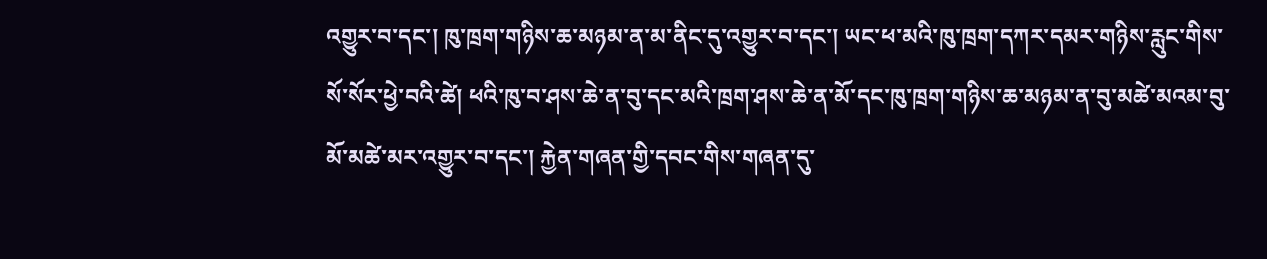འགྱུར་བ་དང་། ཁུ་ཁྲག་གཉིས་ཆ་མཉམ་ན་མ་ནིང་དུ་འགྱུར་བ་དང་། ཡང་ཕ་མའི་ཁུ་ཁྲག་དཀར་དམར་གཉིས་རླུང་གིས་སོ་སོར་ཕྱེ་བའི་ཚེ། ཕའི་ཁུ་བ་ཤས་ཆེ་ན་བུ་དང་མའི་ཁྲག་ཤས་ཆེ་ན་མོ་དང་ཁུ་ཁྲག་གཉིས་ཆ་མཉམ་ན་བུ་མཚེ་མའམ་བུ་མོ་མཚེ་མར་འགྱུར་བ་དང་། རྐྱེན་གཞན་གྱི་དབང་གིས་གཞན་དུ་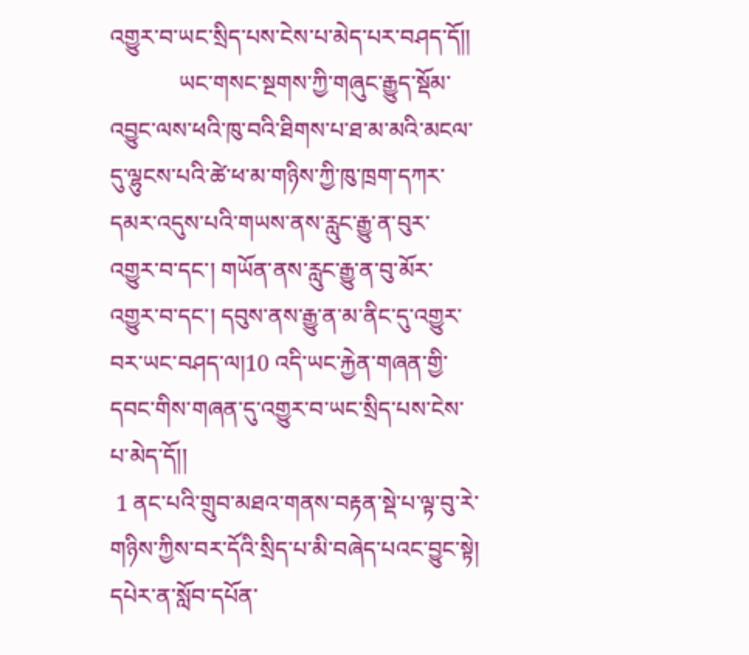འགྱུར་བ་ཡང་སྲིད་པས་ངེས་པ་མེད་པར་བཤད་དོ།།
            ཡང་གསང་སྔགས་ཀྱི་གཞུང་རྒྱུད་སྡོམ་འབྱུང་ལས་ཕའི་ཁུ་བའི་ཐིགས་པ་ཐ་མ་མའི་མངལ་དུ་ལྷུངས་པའི་ཚེ་ཕ་མ་གཉིས་ཀྱི་ཁུ་ཁྲག་དཀར་དམར་འདུས་པའི་གཡས་ནས་རླུང་རྒྱུ་ན་བུར་འགྱུར་བ་དང་། གཡོན་ནས་རླུང་རྒྱུ་ན་བུ་མོར་འགྱུར་བ་དང་། དབུས་ནས་རྒྱུ་ན་མ་ནིང་དུ་འགྱུར་བར་ཡང་བཤད་ལ།10 འདི་ཡང་རྐྱེན་གཞན་གྱི་དབང་གིས་གཞན་དུ་འགྱུར་བ་ཡང་སྲིད་པས་ངེས་པ་མེད་དོ།།
 1 ནང་པའི་གྲུབ་མཐའ་གནས་བརྟན་སྡེ་པ་ལྟ་བུ་རེ་གཉིས་ཀྱིས་བར་དོའི་སྲིད་པ་མི་བཞེད་པའང་བྱུང་སྟེ།
དཔེར་ན་སློབ་དཔོན་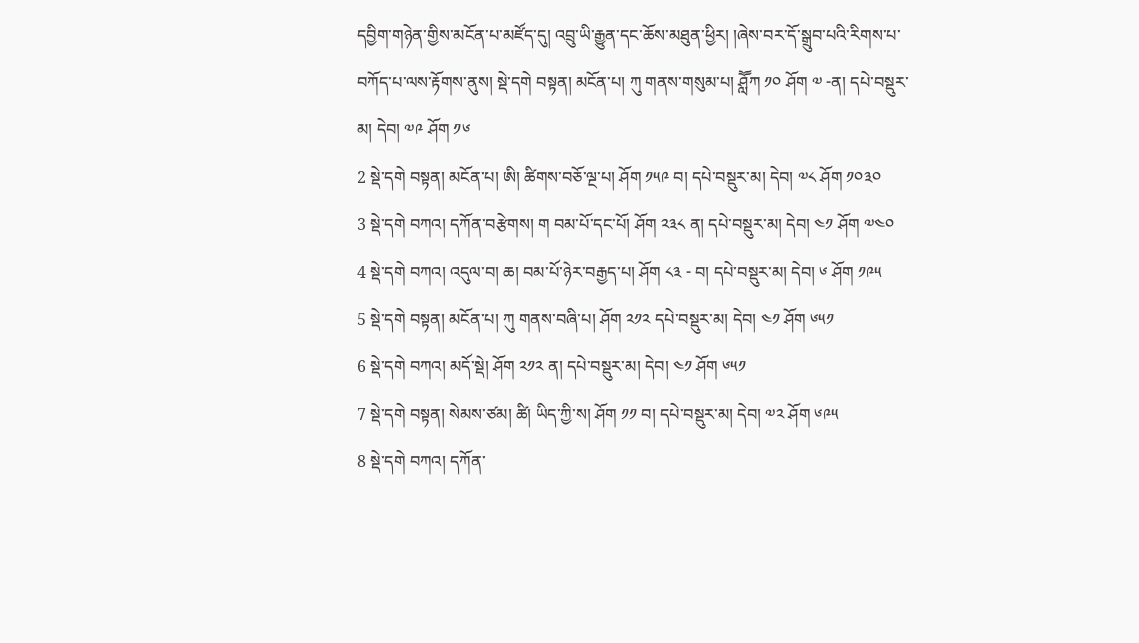དབྱིག་གཉེན་གྱིས་མངོན་པ་མཛོད་དུ། འབྲུ་ཡི་རྒྱུན་དང་ཆོས་མཐུན་ཕྱིར། །ཞེས་བར་དོ་སྒྲུབ་པའི་རིགས་པ་བཀོད་པ་ལས་རྟོགས་ནུས། སྡེ་དགེ བསྟན། མངོན་པ། ཀུ གནས་གསུམ་པ། ཤླཽཀ ༡༠ ཤོག ༧ -ན། དཔེ་བསྡུར་མ། དེབ། ༧༩ ཤོག ༡༦
2 སྡེ་དགེ བསྟན། མངོན་པ། ཨི། ཚིགས་བཅོ་ལྔ་པ། ཤོག ༡༥༩ བ། དཔེ་བསྡུར་མ། དེབ། ༧༨ ཤོག ༡༠༣༠
3 སྡེ་དགེ བཀའ། དཀོན་བརྩེགས། ག བམ་པོ་དང་པོ། ཤོག ༢༣༨ ན། དཔེ་བསྡུར་མ། དེབ། ༤༡ ཤོག ༧༤༠
4 སྡེ་དགེ བཀའ། འདུལ་བ། ཆ། བམ་པོ་ཉེར་བརྒྱད་པ། ཤོག ༨༣ - བ། དཔེ་བསྡུར་མ། དེབ། ༦ ཤོག ༡༩༥
5 སྡེ་དགེ བསྟན། མངོན་པ། ཀུ གནས་བཞི་པ། ཤོག ༢༡༢ དཔེ་བསྡུར་མ། དེབ། ༤༡ ཤོག ༦༥༡
6 སྡེ་དགེ བཀའ། མདོ་སྡེ། ཤོག ༢༡༢ ན། དཔེ་བསྡུར་མ། དེབ། ༤༡ ཤོག ༦༥༡
7 སྡེ་དགེ བསྟན། སེམས་ཙམ། ཚི། ཡིད་ཀྱི་ས། ཤོག ༡༡ བ། དཔེ་བསྡུར་མ། དེབ། ༧༢ ཤོག ༦༩༥
8 སྡེ་དགེ བཀའ། དཀོན་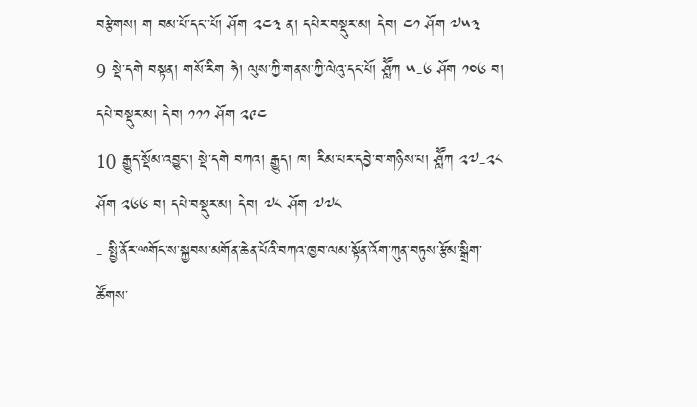བརྩེགས། ག བམ་པོ་དང་་པོ། ཤོག ༢༤༣ ན། དཔེར་བསྡུར་མ། དེབ། ༤༡ ཤོག ༧༥༣
9 སྡེ་དགེ བསྟན། གསོ་རིག ཧེ། ལུས་ཀྱི་གནས་ཀྱི་ལེའུ་དང་པོ། ཤླཽཀ ༥-༦ ཤོག ༡༠༦ བ། དཔེ་བསྡུར་མ། དེབ། ༡༡༡ ཤོག ༢༩༤
10 རྒྱུད་སྡོམ་འབྱུང་། སྡེ་དགེ བཀའ། རྒྱུད། ཁ། རིམ་པར་དབྱེ་བ་གཉིས་པ། ཤླཽཀ ༢༧-༢༨ ཤོག ༢༦༦ བ། དཔེ་བསྡུར་མ། དེབ། ༧༨ ཤོག ༧༧༨
- སྤྱི་ནོར་ྋགོང་ས་སྐྱབས་མགོན་ཆེན་པོའི་བཀའ་ཁྱབ་ལམ་སྟོན་འོག་ཀུན་བཏུས་རྩོམ་སྒྲིག་ཚོགས་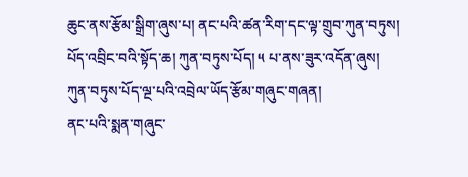ཆུང་ནས་རྩོམ་སྒྲིག་ཞུས་པ། ནང་པའི་ཚན་རིག་དང་ལྟ་གྲུབ་ཀུན་བཏུས། པོད་འབྲིང་བའི་སྟོད་ཆ། ཀུན་བཏུས་པོད། ༥ པ་ནས་ཟུར་འདོན་ཞུས།
ཀུན་བཏུས་པོད་ལྔ་པའི་འབྲེལ་ཡོད་རྩོམ་གཞུང་གཞན།
ནང་པའི་སྨན་གཞུང་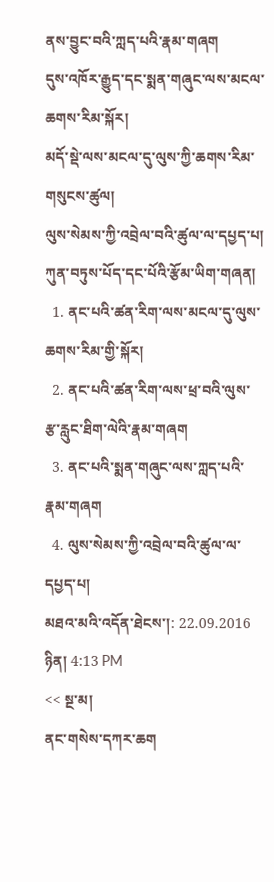ནས་བྱུང་བའི་ཀླད་པའི་རྣམ་གཞག
དུས་འཁོར་རྒྱུད་དང་སྨན་གཞུང་ལས་མངལ་ཆགས་རིམ་སྐོར།
མདོ་སྡེ་ལས་མངལ་དུ་ལུས་ཀྱི་ཆགས་རིམ་གསུངས་ཚུལ།
ལུས་སེམས་ཀྱི་འབྲེལ་བའི་ཚུལ་ལ་དཔྱད་པ།
ཀུན་བཏུས་པོད་དང་པོའི་རྩོམ་ཡིག་གཞན།
  1. ནང་པའི་ཚན་རིག་ལས་མངལ་དུ་ལུས་ཆགས་རིམ་གྱི་སྐོར།
  2. ནང་པའི་ཚན་རིག་ལས་ཕྲ་བའི་ལུས་རྩ་རླུང་ཐིག་ལེའི་རྣམ་གཞག
  3. ནང་པའི་སྨན་གཞུང་ལས་ཀླད་པའི་རྣམ་གཞག
  4. ལུས་སེམས་ཀྱི་འབྲེལ་བའི་ཚུལ་ལ་དཔྱད་པ།
མཐའ་མའི་འདོན་ཐེངས་།: 22.09.2016 ཉིན། 4:13 PM
<< སྔ་མ།
ནང་གསེས་དཀར་ཆག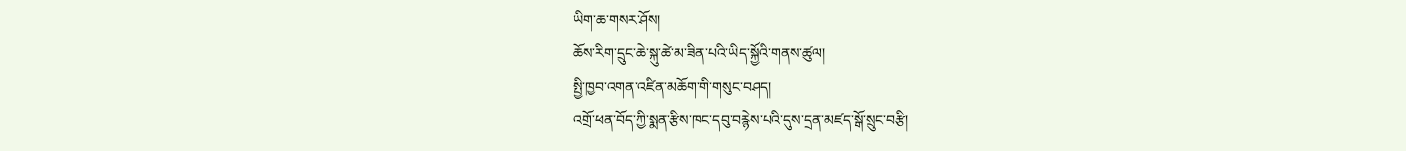ཡིག་ཆ་གསར་ཤོས།
ཆོས་རིག་དྲུང་ཆེ་སྐུ་ཚེ་མ་ཟིན་པའི་ཡིད་སྐྱོའི་གནས་ཚུལ།
སྤྱི་ཁྱབ་འགན་འཛིན་མཆོག་གི་གསུང་བཤད།
འགྲོ་ཕན་བོད་ཀྱི་སྨན་རྩིས་ཁང་དབུ་བརྙེས་པའི་དུས་དྲན་མཛད་སྒོ་སྲུང་བརྩི།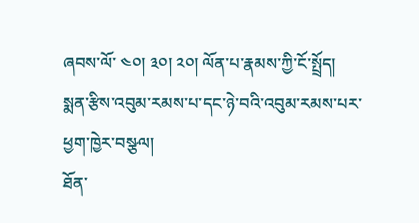ཞབས་ལོ་ ༤༠། ༣༠། ༢༠། ལོན་པ་རྣམས་ཀྱི་ངོ་སྤྲོད།
སྨན་རྩིས་འབུམ་རམས་པ་དང་ཉེ་བའི་འབུམ་རམས་པར་ཕྱག་ཁྱེར་བསྩལ།
ཐོན་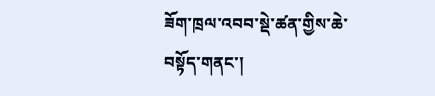ཟོག་ཁྲལ་འབབ་སྡེ་ཚན་གྱིས་ཆེ་བསྟོད་གནང་།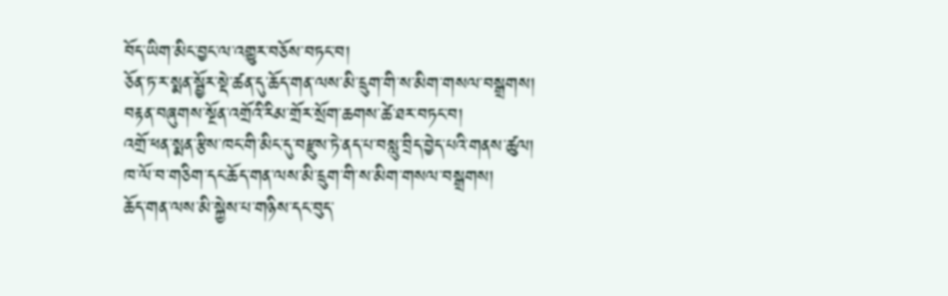བོད་ཡིག་མིང་བྱང་ལ་འགྱུར་བཅོས་བཏང་བ།
ཅོན་ཏ་ར་སྨན་སྦྱོར་སྡེ་ཚན་དུ་ཆོད་གན་ལས་མི་དྲུག་གི་ས་མིག་གསལ་བསྒྲགས།
བརྟན་བཞུགས་སྔོན་འགྲོའི་རིམ་གྲོར་སྲོག་ཆགས་ཚེ་ཐར་བཏང་བ།
འགྲོ་ཕན་སྨན་རྩིས་ཁང་གི་མིང་དུ་བརྫུས་ཏེ་ནད་པ་བསླུ་བྲིད་བྱེད་པའི་གནས་ཚུལ།
ཁ་ལོ་བ་གཅིག་དང་ཆོད་གན་ལས་མི་དྲུག་གི་ས་མིག་གསལ་བསྒྲགས།
ཆོད་གན་ལས་མི་སྐྱེས་པ་གཉིས་དང་བུད་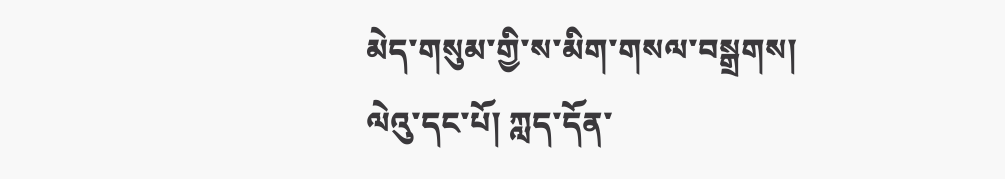མེད་གསུམ་གྱི་ས་མིག་གསལ་བསྒྲགས།
ལེའུ་དང་པོ། ཀླད་དོན་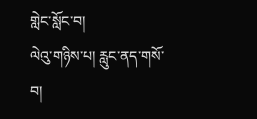གླེང་སློང་བ།
ལེའུ་གཉིས་པ། རླུང་ནད་གསོ་བ།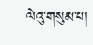ལེའུ་གསུམ་པ།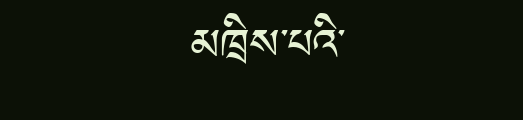མཁྲིས་པའི་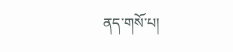ནད་གསོ་པ།